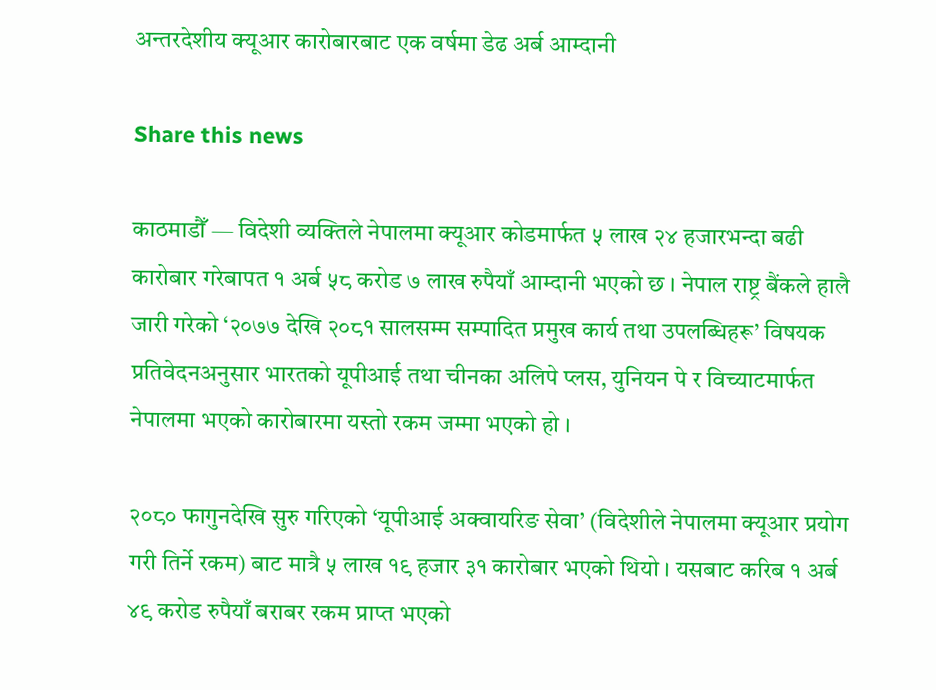अन्तरदेशीय क्यूआर कारोबारबाट एक वर्षमा डेढ अर्ब आम्दानी

Share this news

काठमाडौँ — विदेशी व्यक्तिले नेपालमा क्यूआर कोडमार्फत ५ लाख २४ हजारभन्दा बढी कारोबार गरेबापत १ अर्ब ५८ करोड ७ लाख रुपैयाँ आम्दानी भएको छ । नेपाल राष्ट्र बैंकले हालै जारी गरेको ‘२०७७ देखि २०८१ सालसम्म सम्पादित प्रमुख कार्य तथा उपलब्धिहरू’ विषयक प्रतिवेदनअनुसार भारतको यूपीआई तथा चीनका अलिपे प्लस, युनियन पे र विच्याटमार्फत नेपालमा भएको कारोबारमा यस्तो रकम जम्मा भएको हो ।

२०८० फागुनदेखि सुरु गरिएको ‘यूपीआई अक्वायरिङ सेवा’ (विदेशीले नेपालमा क्यूआर प्रयोग गरी तिर्ने रकम) बाट मात्रै ५ लाख १९ हजार ३१ कारोबार भएको थियो । यसबाट करिब १ अर्ब ४९ करोड रुपैयाँ बराबर रकम प्राप्त भएको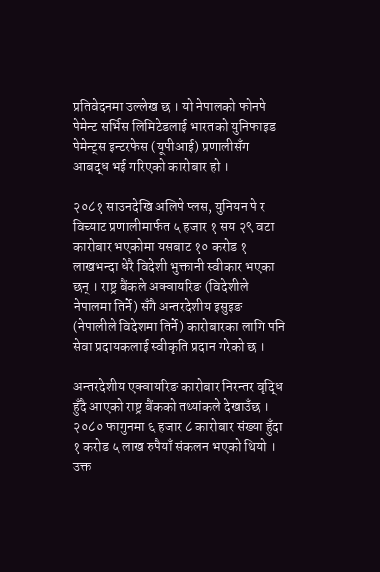प्रतिवेदनमा उल्लेख छ । यो नेपालको फोनपे पेमेन्ट सर्भिस लिमिटेडलाई भारतको युनिफाइड पेमेन्ट्स इन्टरफेस (यूपीआई) प्रणालीसँग आबद्ध भई गरिएको कारोबार हो ।

२०८१ साउनदेखि अलिपे प्लस, युनियन पे र विच्याट प्रणालीमार्फत ५ हजार १ सय २९ वटा कारोबार भएकोमा यसबाट १० करोड १ लाखभन्दा धेरै विदेशी भुक्तानी स्वीकार भएका छन् । राष्ट्र बैंकले अक्वायरिङ (विदेशीले नेपालमा तिर्ने) सँगै अन्तरदेशीय इसुइङ (नेपालीले विदेशमा तिर्ने) कारोबारका लागि पनि सेवा प्रदायकलाई स्वीकृति प्रदान गरेको छ ।

अन्तरदेशीय एक्वायरिङ कारोबार निरन्तर वृद्धि हुँदै आएको राष्ट्र बैंकको तथ्यांकले देखाउँछ । २०८० फागुनमा ६ हजार ८ कारोबार संख्या हुँदा १ करोड ५ लाख रुपैयाँ संकलन भएको थियो । उक्त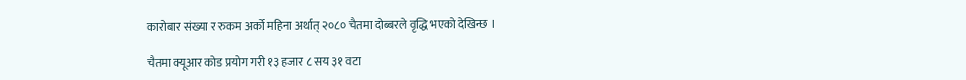कारोबार संख्या र रुकम अर्को महिना अर्थात् २०८० चैतमा दोब्बरले वृद्धि भएको देखिन्छ ।

चैतमा क्यूआर कोड प्रयोग गरी १३ हजार ८ सय ३१ वटा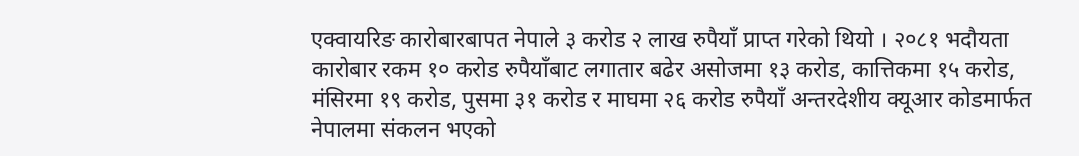एक्वायरिङ कारोबारबापत नेपाले ३ करोड २ लाख रुपैयाँ प्राप्त गरेको थियो । २०८१ भदौयता कारोबार रकम १० करोड रुपैयाँबाट लगातार बढेर असोजमा १३ करोड, कात्तिकमा १५ करोड, मंसिरमा १९ करोड, पुसमा ३१ करोड र माघमा २६ करोड रुपैयाँ अन्तरदेशीय क्यूआर कोडमार्फत नेपालमा संकलन भएको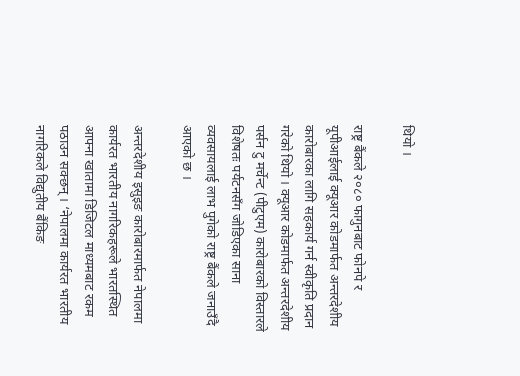थियो ।

राष्ट्र बैंकले २०८० फागुनबाट फोनपे र यूपीआईलाई क्यूआर कोडमार्फत अन्तरदेशीय कारोबारका लागि सहकार्य गर्न स्वीकृति प्रदान गरेको थियो । क्यूआर कोडमार्फत अन्तरदेशीय पर्सन टु मर्चेन्ट (पीटुएम) कारोबारको विस्तारले विशेषतः पर्यटनसँग जोडिएका साना व्यवसायलाई लाभ पुगेको राष्ट्र बैंकले जनाउँदै आएको छ ।

अन्तरदेशीय इसुइङ कारोबारमार्फत नेपालमा कार्यरत भारतीय नागरिकहरूले भारतस्थित आफ्ना खातामा डिजिटल माध्यमबाट रकम पठाउन सक्छन् । ‘नेपालमा कार्यरत भारतीय नागरिकले विद्युतीय बैंकिङ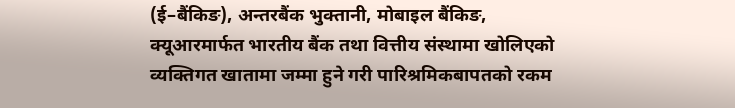(ई–बैंकिङ), अन्तरबैंक भुक्तानी, मोबाइल बैंकिङ, क्यूआरमार्फत भारतीय बैंक तथा वित्तीय संस्थामा खोलिएको व्यक्तिगत खातामा जम्मा हुने गरी पारिश्रमिकबापतको रकम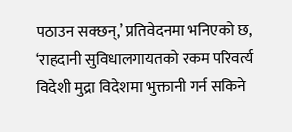पठाउन सक्छन्,’ प्रतिवेदनमा भनिएको छ, ‘राहदानी सुविधालगायतको रकम परिवर्त्य विदेशी मुद्रा विदेशमा भुक्तानी गर्न सकिने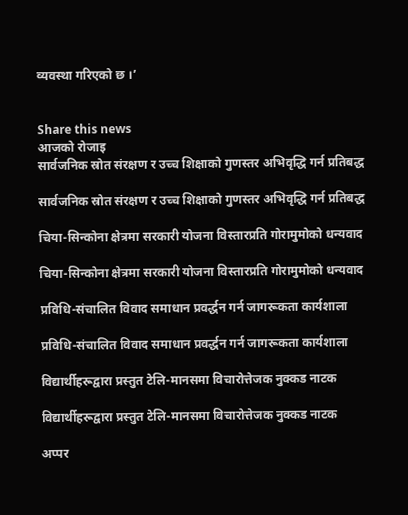व्यवस्था गरिएको छ ।’


Share this news
आजको रोजाइ
सार्वजनिक स्रोत संरक्षण र उच्च शिक्षाको गुणस्तर अभिवृद्धि गर्न प्रतिबद्ध

सार्वजनिक स्रोत संरक्षण र उच्च शिक्षाको गुणस्तर अभिवृद्धि गर्न प्रतिबद्ध

चिया-सिन्कोना क्षेत्रमा सरकारी योजना विस्तारप्रति गोरामुमोको धन्यवाद

चिया-सिन्कोना क्षेत्रमा सरकारी योजना विस्तारप्रति गोरामुमोको धन्यवाद

प्रविधि-संचालित विवाद समाधान प्रवर्द्धन गर्न जागरूकता कार्यशाला

प्रविधि-संचालित विवाद समाधान प्रवर्द्धन गर्न जागरूकता कार्यशाला

विद्यार्थीहरूद्वारा प्रस्तुत टेलि-मानसमा विचारोत्तेजक नुक्कड नाटक

विद्यार्थीहरूद्वारा प्रस्तुत टेलि-मानसमा विचारोत्तेजक नुक्कड नाटक

अप्पर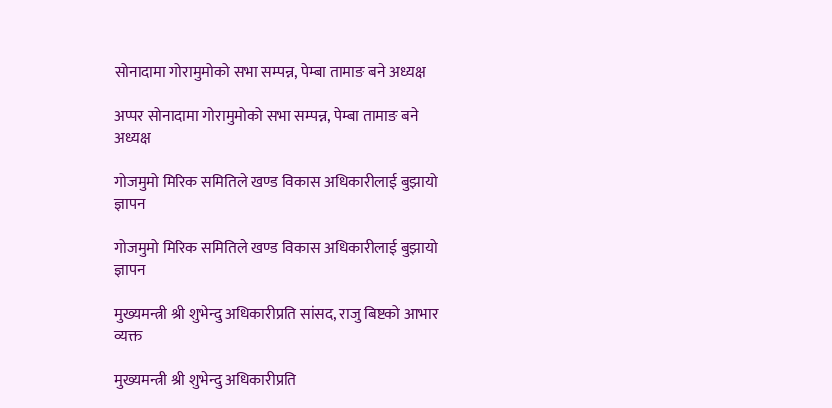सोनादामा गोरामुमोको सभा सम्पन्न, पेम्बा तामाङ बने अध्यक्ष

अप्पर सोनादामा गोरामुमोको सभा सम्पन्न, पेम्बा तामाङ बने अध्यक्ष

गोजमुमो मिरिक समितिले खण्ड विकास अधिकारीलाई बुझायो ज्ञापन

गोजमुमो मिरिक समितिले खण्ड विकास अधिकारीलाई बुझायो ज्ञापन

मुख्यमन्त्री श्री शुभेन्दु अधिकारीप्रति सांसद, राजु बिष्टको आभार व्यक्त

मुख्यमन्त्री श्री शुभेन्दु अधिकारीप्रति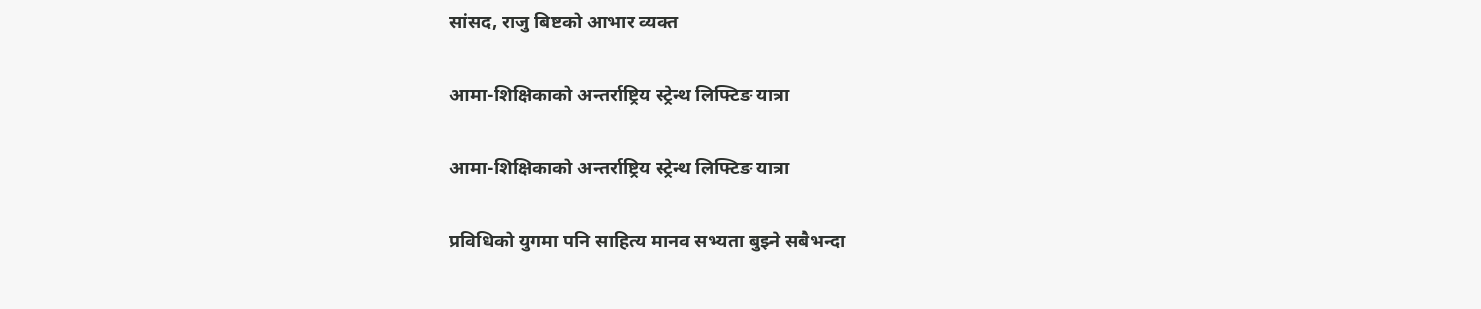सांसद, राजु बिष्टको आभार व्यक्त

आमा-शिक्षिकाको अन्तर्राष्ट्रिय स्ट्रेन्थ लिफ्टिङ यात्रा

आमा-शिक्षिकाको अन्तर्राष्ट्रिय स्ट्रेन्थ लिफ्टिङ यात्रा

प्रविधिको युगमा पनि साहित्य मानव सभ्यता बुझ्ने सबैभन्दा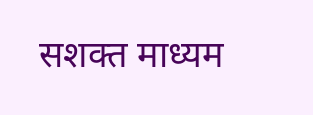सशक्त माध्यम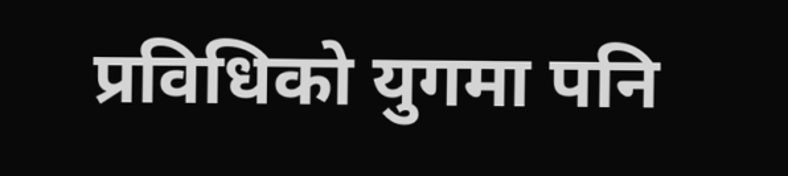प्रविधिको युगमा पनि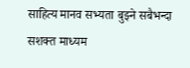साहित्य मानव सभ्यता बुझ्ने सबैभन्दा सशक्त माध्यम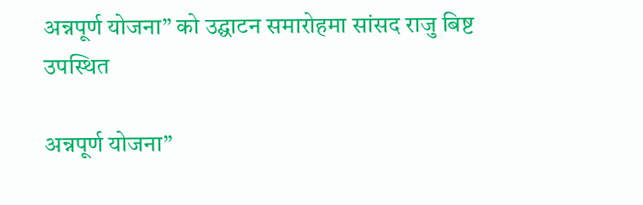अन्नपूर्ण योजना” को उद्घाटन समारोहमा सांसद राजु बिष्ट उपस्थित

अन्नपूर्ण योजना”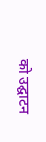को उद्घाटन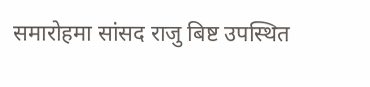समारोहमा सांसद राजु बिष्ट उपस्थित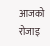आजको रोजाइ